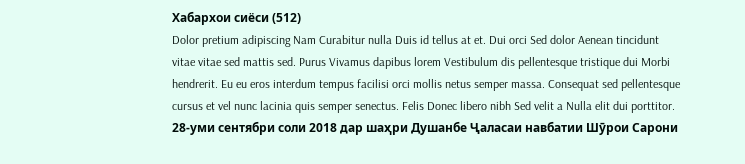Хабархои сиёси (512)
Dolor pretium adipiscing Nam Curabitur nulla Duis id tellus at et. Dui orci Sed dolor Aenean tincidunt vitae vitae sed mattis sed. Purus Vivamus dapibus lorem Vestibulum dis pellentesque tristique dui Morbi hendrerit. Eu eu eros interdum tempus facilisi orci mollis netus semper massa. Consequat sed pellentesque cursus et vel nunc lacinia quis semper senectus. Felis Donec libero nibh Sed velit a Nulla elit dui porttitor.
28-уми сентябри соли 2018 дар шаҳри Душанбе Ҷаласаи навбатии Шӯрои Сарони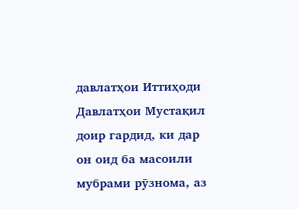давлатҳои Иттиҳоди Давлатҳои Мустақил доир гардид, ки дар он оид ба масоили мубрами рӯзнома, аз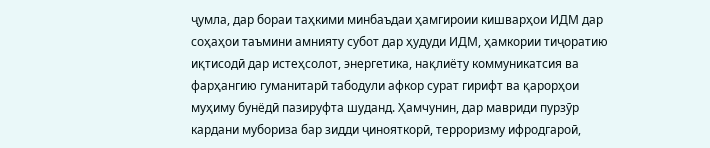ҷумла, дар бораи таҳкими минбаъдаи ҳамгироии кишварҳои ИДМ дар соҳаҳои таъмини амнияту субот дар ҳудуди ИДМ, ҳамкории тиҷоратию иқтисодӣ дар истеҳсолот, энергетика, нақлиёту коммуникатсия ва фарҳангию гуманитарӣ табодули афкор сурат гирифт ва қарорҳои муҳиму бунёдӣ пазируфта шуданд. Ҳамчунин, дар мавриди пурзӯр кардани мубориза бар зидди ҷинояткорӣ, терроризму ифродгароӣ,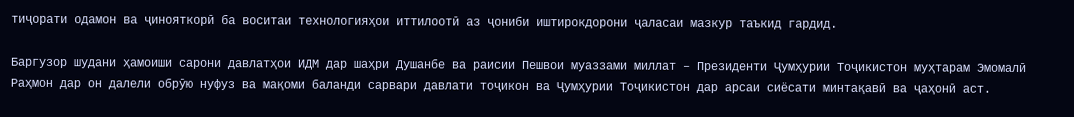тиҷорати одамон ва ҷинояткорӣ ба воситаи технологияҳои иттилоотӣ аз ҷониби иштирокдорони ҷаласаи мазкур таъкид гардид.

Баргузор шудани ҳамоиши сарони давлатҳои ИДМ дар шаҳри Душанбе ва раисии Пешвои муаззами миллат – Президенти Ҷумҳурии Тоҷикистон муҳтарам Эмомалӣ Раҳмон дар он далели обрӯю нуфуз ва мақоми баланди сарвари давлати тоҷикон ва Ҷумҳурии Тоҷикистон дар арсаи сиёсати минтақавӣ ва ҷаҳонӣ аст.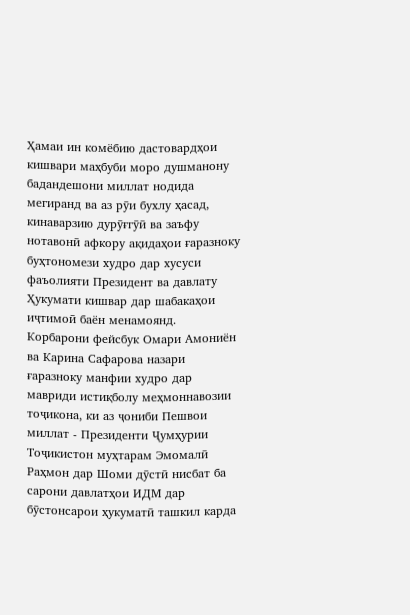Ҳамаи ин комёбию дастовардҳои кишвари маҳбуби моро душманону бадандешони миллат нодида мегиранд ва аз рӯи бухлу ҳасад, кинаварзию дурӯғгӯӣ ва заъфу нотавонӣ афкору ақидаҳои ғаразноку буҳтономези худро дар хусуси фаъолияти Президент ва давлату Ҳукумати кишвар дар шабакаҳои иҷтимоӣ баён менамоянд.
Корбарони фейсбук Омари Амониён ва Карина Сафарова назари ғаразноку манфии худро дар мавриди истиқболу меҳмоннавозии тоҷикона, ки аз ҷониби Пешвои миллат - Президенти Ҷумҳурии Тоҷикистон муҳтарам Эмомалӣ Раҳмон дар Шоми дӯстӣ нисбат ба сарони давлатҳои ИДМ дар бӯстонсарои ҳукуматӣ ташкил карда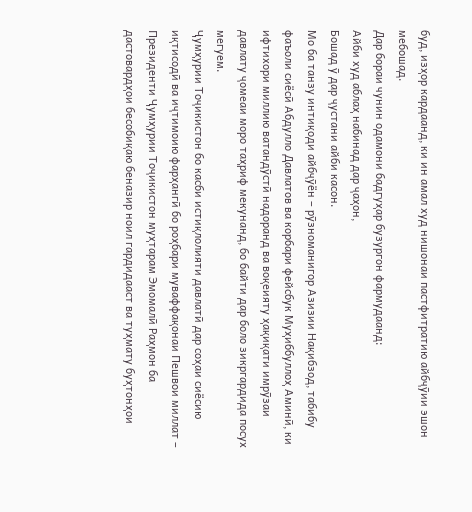буд, изҳор кардаанд, ки ин амал худ нишонаи пастфитратию айбҷӯии эшон мебошад.
Дар бораи чунин одамони бадгуҳар бузургон фармудаанд:
Айби худ аблаҳ набинад дар ҷаҳон,
Бошад ӯ дар ҷустани айби касон.
Мо ба танзу интиқоди айбҷӯён – рӯзноманигор Азизии Нақибзод, табибу фаъоли сиёсӣ Абдулло Давлатов ва корбари фейсбук Муҳиббуллоҳ Аминӣ, ки ифтихори миллию ватандӯстӣ надоранд ва воқеияту ҳақиқати имрӯзаи давлату ҷомеаи моро таҳриф мекунанд, бо байти дар боло зикргардида посух мегуем.
Ҷумҳурии Тоҷикистон бо касби истиқлолияти давлатӣ дар соҳаи сиёсию иқтисодӣ ва иҷтимоию фарҳангӣ бо роҳбари муваффақонаи Пешвои миллат – Президенти Ҷумҳурии Тоҷикистон муҳтарам Эмомалӣ Раҳмон ба дастовардҳои бесобиқаю беназир ноил гардидааст ва туҳмату буҳтонҳои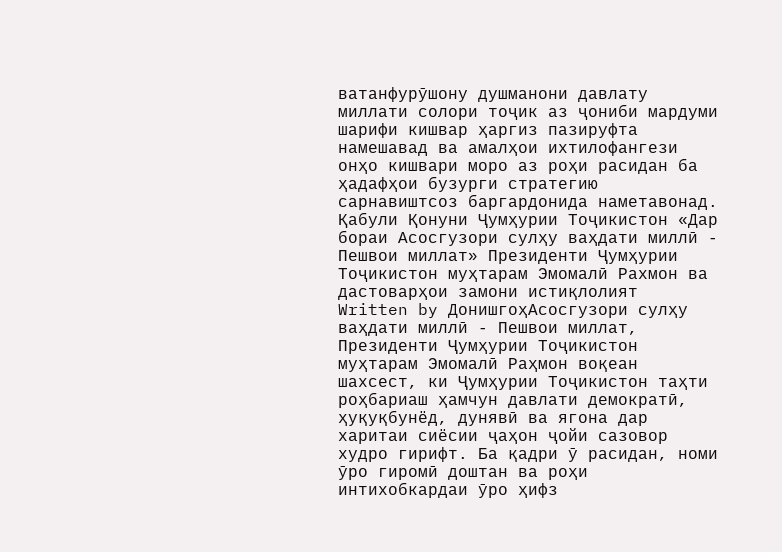ватанфурӯшону душманони давлату миллати солори тоҷик аз ҷониби мардуми шарифи кишвар ҳаргиз пазируфта намешавад ва амалҳои ихтилофангези онҳо кишвари моро аз роҳи расидан ба ҳадафҳои бузурги стратегию сарнавиштсоз баргардонида наметавонад.
Қабули Қонуни Ҷумҳурии Тоҷикистон «Дар бораи Асосгузори сулҳу ваҳдати миллӣ - Пешвои миллат» Президенти Ҷумҳурии Тоҷикистон муҳтарам Эмомалӣ Рахмон ва дастоварҳои замони истиқлолият
Written by ДонишгоҳАсосгузори сулҳу ваҳдати миллӣ - Пешвои миллат, Президенти Ҷумҳурии Тоҷикистон муҳтарам Эмомалӣ Раҳмон воқеан шахсест, ки Ҷумҳурии Тоҷикистон таҳти роҳбариаш ҳамчун давлати демократӣ, ҳуқуқбунёд, дунявӣ ва ягона дар харитаи сиёсии ҷаҳон ҷойи сазовор худро гирифт. Ба қадри ӯ расидан, номи ӯро гиромӣ доштан ва роҳи интихобкардаи ӯро ҳифз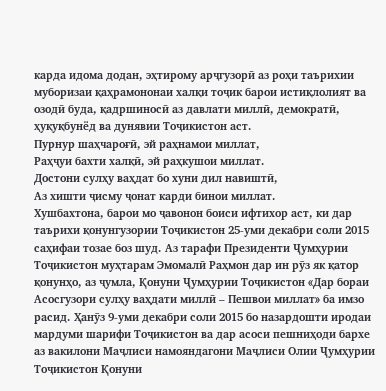карда идома додан, эҳтирому арҷгузорӣ аз роҳи таърихии муборизаи қаҳрамононаи халқи тоҷик барои истиқлолият ва озодӣ буда, қадршиносӣ аз давлати миллӣ, демократӣ, ҳуқуқбунёд ва дунявии Тоҷикистон аст.
Пурнур шаҳчароғӣ, эй раҳнамои миллат,
Раҳҷуи бахти халқӣ, эй раҳкушои миллат.
Достони сулҳу ваҳдат бо хуни дил навиштӣ,
Аз хишти ҷисму ҷонат карди бинои миллат.
Хушбахтона, барои мо ҷавонон боиси ифтихор аст, ки дар таърихи қонунгузории Тоҷикистон 25-уми декабри соли 2015 саҳифаи тозае боз шуд. Аз тарафи Президенти Ҷумҳурии Тоҷикистон муҳтарам Эмомалӣ Раҳмон дар ин рӯз як қатор қонунҳо, аз ҷумла, Қонуни Ҷумҳурии Тоҷикистон «Дар бораи Асосгузори сулҳу ваҳдати миллӣ – Пешвои миллат» ба имзо расид. Ҳанӯз 9-уми декабри соли 2015 бо назардошти иродаи мардуми шарифи Тоҷикистон ва дар асоси пешниҳоди бархе аз вакилони Маҷлиси намояндагони Маҷлиси Олии Ҷумҳурии Тоҷикистон Қонуни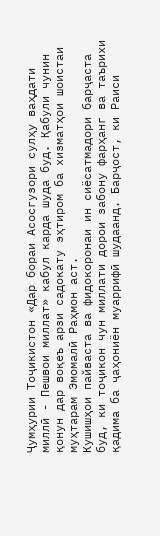Ҷумҳурии Тоҷикистон «Дар бораи Асосгузори сулҳу ваҳдати миллӣ - Пешвои миллат» кабул карда шуда буд. Қабули чунин қонун дар воқеъ арзи садокату эҳтиром ба хизматҳои шоистаи муҳтарам Эмомалӣ Раҳмон аст.
Кушишҳои пайваста ва фидокоронаи ин сиёсатмадори барҷаста буд, ки тоҷикон чун миллати дорои забону фарҳанг ва таърихи қадима ба ҷаҳониён муаррифӣ шудаанд. Барҷост, ки Раиси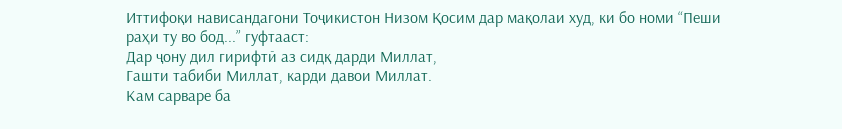Иттифоқи нависандагони Тоҷикистон Низом Қосим дар мақолаи худ, ки бо номи “Пеши раҳи ту во бод...” гуфтааст:
Дар ҷону дил гирифтӣ аз сидқ дарди Миллат,
Гашти табиби Миллат, карди давои Миллат.
Кам сарваре ба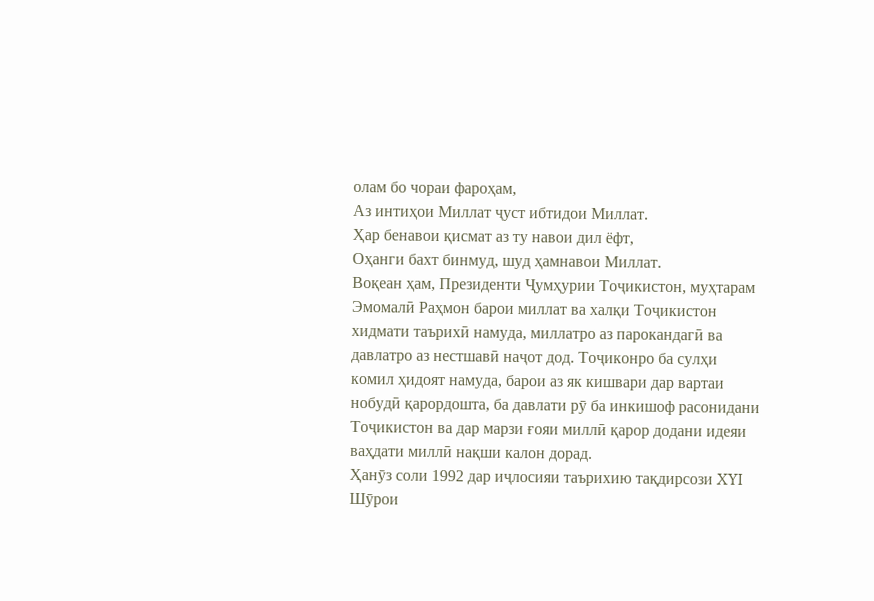олам бо чораи фароҳам,
Аз интиҳои Миллат ҷуст ибтидои Миллат.
Ҳар бенавои қисмат аз ту навои дил ёфт,
Оҳанги бахт бинмуд, шуд ҳамнавои Миллат.
Воқеан ҳам, Президенти Ҷумҳурии Тоҷикистон, муҳтарам Эмомалӣ Раҳмон барои миллат ва халқи Тоҷикистон хидмати таърихӣ намуда, миллатро аз парокандагӣ ва давлатро аз нестшавӣ наҷот дод. Тоҷиконро ба сулҳи комил ҳидоят намуда, барои аз як кишвари дар вартаи нобудӣ қарордошта, ба давлати рӯ ба инкишоф расонидани Тоҷикистон ва дар марзи ғояи миллӣ қарор додани идеяи ваҳдати миллӣ нақши калон дорад.
Ҳанӯз соли 1992 дар иҷлосияи таърихию тақдирсози XYI Шӯрои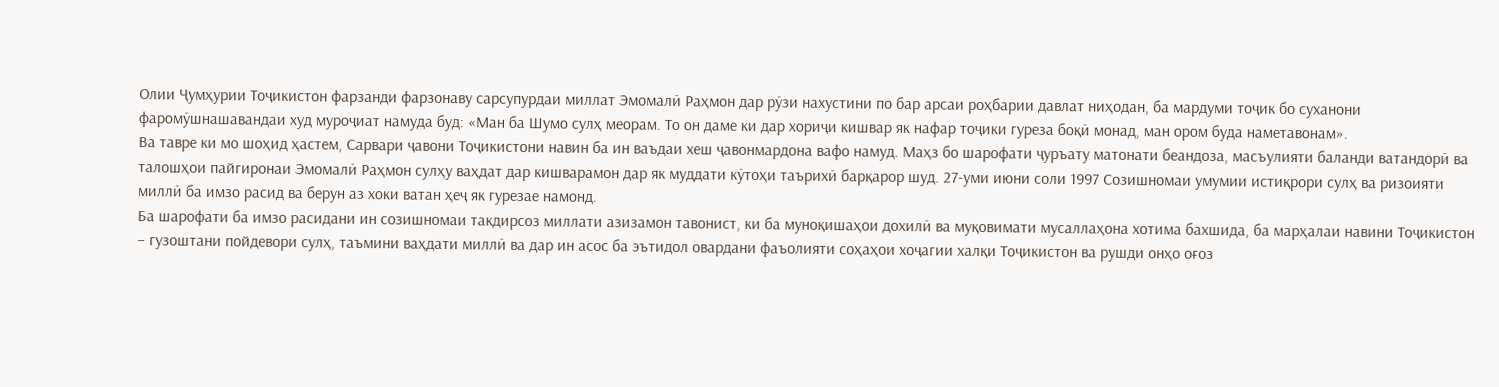Олии Ҷумҳурии Тоҷикистон фарзанди фарзонаву сарсупурдаи миллат Эмомалӣ Раҳмон дар рӯзи нахустини по бар арсаи роҳбарии давлат ниҳодан, ба мардуми тоҷик бо суханони фаромӯшнашавандаи худ муроҷиат намуда буд: «Ман ба Шумо сулҳ меорам. То он даме ки дар хориҷи кишвар як нафар тоҷики гуреза боқӣ монад, ман ором буда наметавонам».
Ва тавре ки мо шоҳид ҳастем, Сарвари ҷавони Тоҷикистони навин ба ин ваъдаи хеш ҷавонмардона вафо намуд. Маҳз бо шарофати ҷуръату матонати беандоза, масъулияти баланди ватандорӣ ва талошҳои пайгиронаи Эмомалӣ Раҳмон сулҳу ваҳдат дар кишварамон дар як муддати кӯтоҳи таърихӣ барқарор шуд. 27-уми июни соли 1997 Созишномаи умумии истиқрори сулҳ ва ризоияти миллӣ ба имзо расид ва берун аз хоки ватан ҳеҷ як гурезае намонд.
Ба шарофати ба имзо расидани ин созишномаи такдирсоз миллати азизамон тавонист, ки ба муноқишаҳои дохилӣ ва муқовимати мусаллаҳона хотима бахшида, ба марҳалаи навини Тоҷикистон – гузоштани пойдевори сулҳ, таъмини ваҳдати миллӣ ва дар ин асос ба эътидол овардани фаъолияти соҳаҳои хоҷагии халқи Тоҷикистон ва рушди онҳо оғоз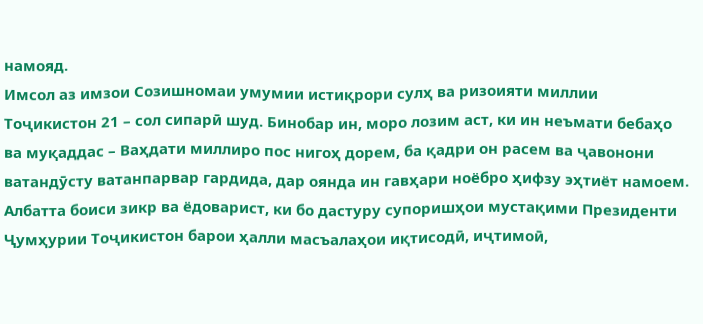намояд.
Имсол аз имзои Созишномаи умумии истиқрори сулҳ ва ризоияти миллии Тоҷикистон 21 – сол сипарӣ шуд. Бинобар ин, моро лозим аст, ки ин неъмати бебаҳо ва муқаддас – Ваҳдати миллиро пос нигоҳ дорем, ба қадри он расем ва ҷавонони ватандӯсту ватанпарвар гардида, дар оянда ин гавҳари ноёбро ҳифзу эҳтиёт намоем.
Албатта боиси зикр ва ёдоварист, ки бо дастуру супоришҳои мустақими Президенти Ҷумҳурии Тоҷикистон барои ҳалли масъалаҳои иқтисодӣ, иҷтимоӣ,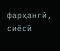фарҳангӣ, сиёсӣ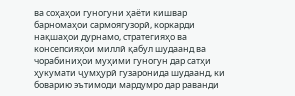ва соҳаҳои гуногуни ҳаёти кишвар барномаҳои сармоягузорӣ, коркарди нақшаҳои дурнамо, стратегияҳо ва консепсияҳои миллӣ қабул шудаанд ва чорабиниҳои муҳими гуногун дар сатҳи ҳукумати ҷумҳурӣ гузаронида шудаанд, ки боварию эътимоди мардумро дар раванди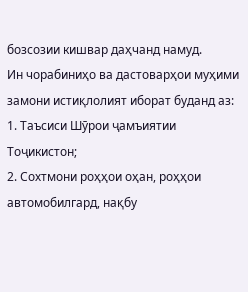бозсозии кишвар даҳчанд намуд.
Ин чорабиниҳо ва дастоварҳои муҳими замони истиқлолият иборат буданд аз:
1. Таъсиси Шӯрои ҷамъиятии Тоҷикистон;
2. Сохтмони роҳҳои оҳан, роҳҳои автомобилгард, нақбу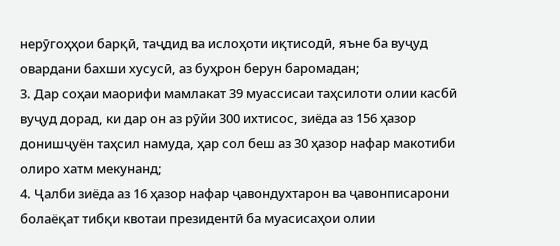нерӯгоҳҳои барқӣ, таҷдид ва ислоҳоти иқтисодӣ, яъне ба вуҷуд овардани бахши хусусӣ, аз буҳрон берун баромадан;
3. Дар соҳаи маорифи мамлакат 39 муассисаи таҳсилоти олии касбӣ вуҷуд дорад, ки дар он аз рӯйи 300 ихтисос, зиёда аз 156 ҳазор донишҷуён таҳсил намуда, ҳар сол беш аз 30 ҳазор нафар макотиби олиро хатм мекунанд;
4. Ҷалби зиёда аз 16 ҳазор нафар ҷавондухтарон ва ҷавонписарони болаёқат тибқи квотаи президентӣ ба муасисаҳои олии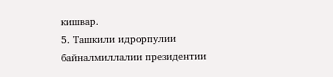кишвар.
5. Ташкили идрорпулии байналмиллалии президентии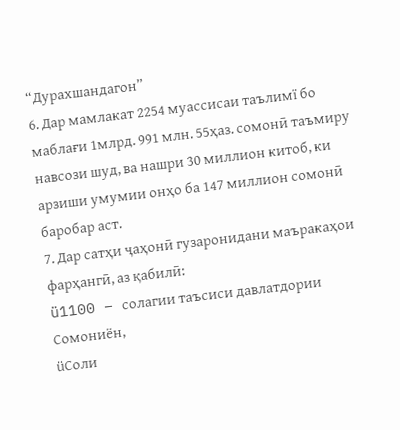“Дурахшандагон”
6. Дар мамлакат 2254 муассисаи таълимї бо маблағи 1млрд. 991 млн. 55ҳаз. сомонӣ таъмиру навсози шуд, ва нашри 30 миллион китоб, ки арзиши умумии онҳо ба 147 миллион сомонӣ баробар аст.
7. Дар сатҳи ҷаҳонӣ гузаронидани маъракаҳои фарҳангӣ, аз қабилӣ:
ü1100 – солагии таъсиси давлатдории Сомониён,
üСоли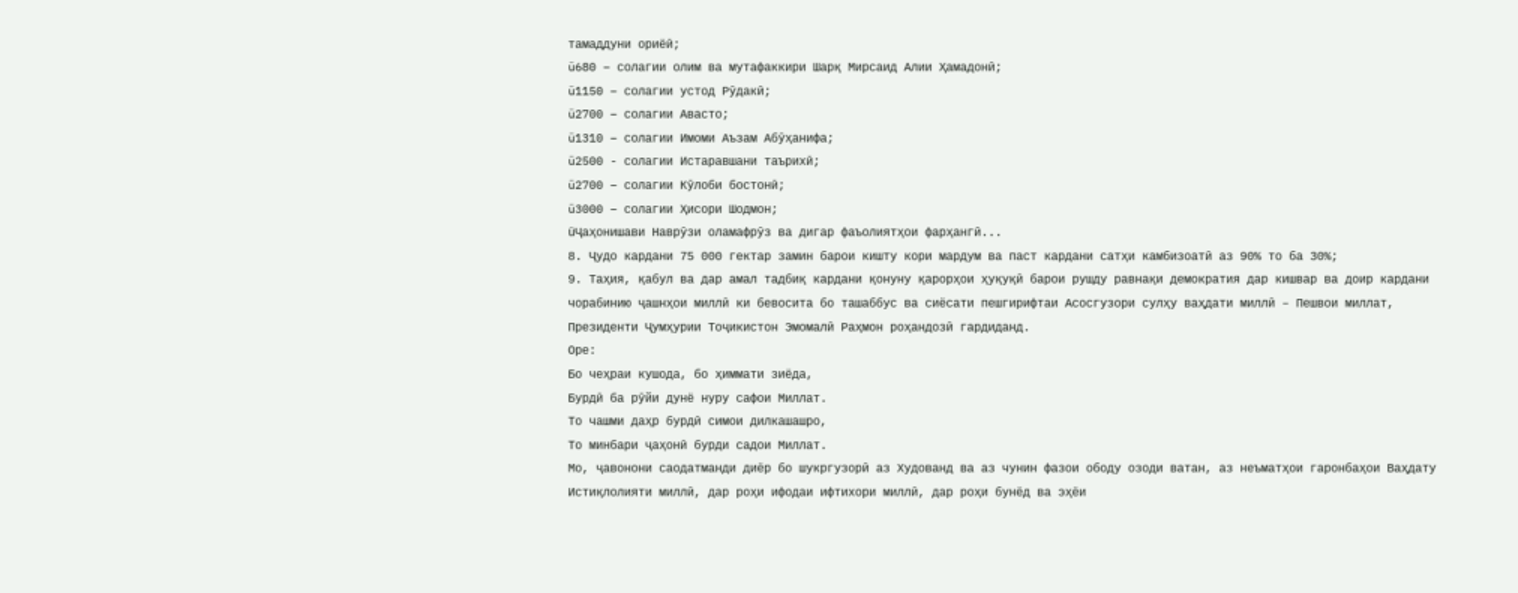тамаддуни ориёӣ;
ü680 – солагии олим ва мутафаккири Шарқ Мирсаид Алии Ҳамадонӣ;
ü1150 – солагии устод Рӯдакӣ;
ü2700 – солагии Авасто;
ü1310 – солагии Имоми Аъзам Абӯҳанифа;
ü2500 - солагии Истаравшани таърихӣ;
ü2700 – солагии Кӯлоби бостонӣ;
ü3000 – солагии Ҳисори Шодмон;
üҶаҳонишави Наврӯзи оламафрӯз ва дигар фаъолиятҳои фарҳангӣ...
8. Ҷудо кардани 75 000 гектар замин барои кишту кори мардум ва паст кардани сатҳи камбизоатӣ аз 90% то ба 30%;
9. Таҳия, қабул ва дар амал тадбиқ кардани қонуну қарорҳои ҳуқуқӣ барои рушду равнақи демократия дар кишвар ва доир кардани чорабинию ҷашнҳои миллӣ ки бевосита бо ташаббус ва сиёсати пешгирифтаи Асосгузори сулҳу ваҳдати миллӣ – Пешвои миллат, Президенти Ҷумҳурии Тоҷикистон Эмомалӣ Раҳмон роҳандозӣ гардиданд.
Оре:
Бо чеҳраи кушода, бо ҳиммати зиёда,
Бурдӣ ба рӯйи дунё нуру сафои Миллат.
То чашми даҳр бурдӣ симои дилкашашро,
То минбари ҷаҳонӣ бурди садои Миллат.
Мо, ҷавонони саодатманди диёр бо шукргузорӣ аз Худованд ва аз чунин фазои ободу озоди ватан, аз неъматҳои гаронбаҳои Ваҳдату Истиқлолияти миллӣ, дар роҳи ифодаи ифтихори миллӣ, дар роҳи бунёд ва эҳёи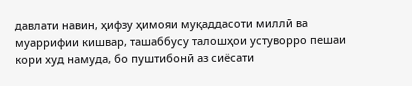давлати навин, ҳифзу ҳимояи муқаддасоти миллӣ ва муаррифии кишвар, ташаббусу талошҳои устуворро пешаи кори худ намуда, бо пуштибонӣ аз сиёсати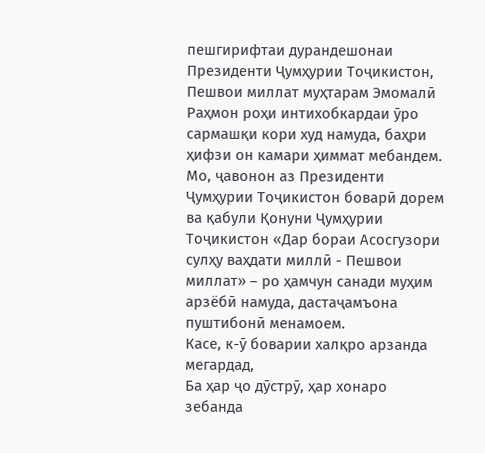пешгирифтаи дурандешонаи Президенти Ҷумҳурии Тоҷикистон, Пешвои миллат муҳтарам Эмомалӣ Раҳмон роҳи интихобкардаи ӯро сармашқи кори худ намуда, баҳри ҳифзи он камари ҳиммат мебандем.
Мо, ҷавонон аз Президенти Ҷумҳурии Тоҷикистон боварӣ дорем ва қабули Қонуни Ҷумҳурии Тоҷикистон «Дар бораи Асосгузори сулҳу ваҳдати миллӣ - Пешвои миллат» – ро ҳамчун санади муҳим арзёбӣ намуда, дастаҷамъона пуштибонӣ менамоем.
Касе, к-ӯ боварии халқро арзанда мегардад,
Ба ҳар ҷо дӯстрӯ, ҳар хонаро зебанда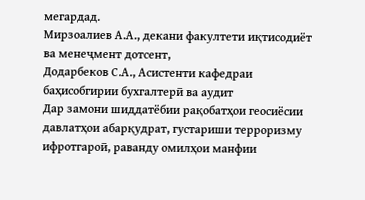мегардад.
Мирзоалиев А.А., декани факултети иқтисодиёт ва менеҷмент дотсент,
Додарбеков С.А., Асистенти кафедраи баҳисобгирии бухгалтерӣ ва аудит
Дар замони шиддатёбии рақобатҳои геосиёсии давлатҳои абарқудрат, густариши терроризму ифротгароӣ, раванду омилҳои манфии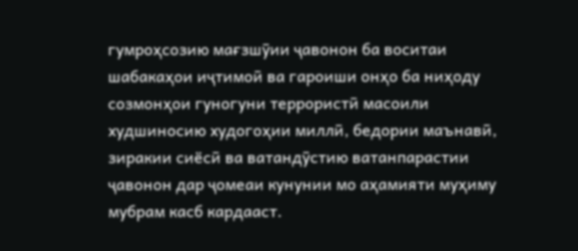гумроҳсозию мағзшӯии ҷавонон ба воситаи шабакаҳои иҷтимоӣ ва гароиши онҳо ба ниҳоду созмонҳои гуногуни террористӣ масоили худшиносию худогоҳии миллӣ, бедории маънавӣ, зиракии сиёсӣ ва ватандӯстию ватанпарастии ҷавонон дар ҷомеаи кунунии мо аҳамияти муҳиму мубрам касб кардааст.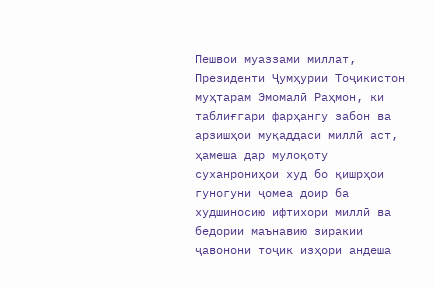Пешвои муаззами миллат, Президенти Ҷумҳурии Тоҷикистон муҳтарам Эмомалӣ Раҳмон, ки таблиғгари фарҳангу забон ва арзишҳои муқаддаси миллӣ аст, ҳамеша дар мулоқоту суханрониҳои худ бо қишрҳои гуногуни ҷомеа доир ба худшиносию ифтихори миллӣ ва бедории маънавию зиракии ҷавонони тоҷик изҳори андеша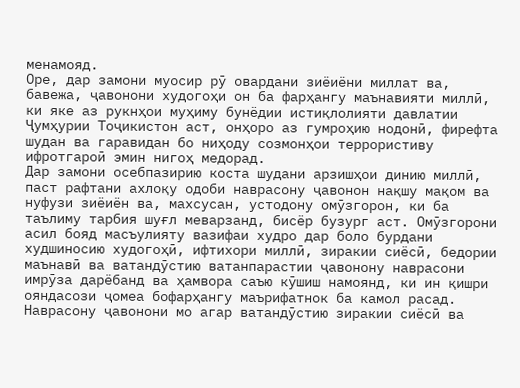менамояд.
Оре, дар замони муосир рӯ овардани зиёиёни миллат ва, бавежа, ҷавонони худогоҳи он ба фарҳангу маънавияти миллӣ, ки яке аз рукнҳои муҳиму бунёдии истиқлолияти давлатии Ҷумҳурии Тоҷикистон аст, онҳоро аз гумроҳию нодонӣ, фирефта шудан ва гаравидан бо ниҳоду созмонҳои террористиву ифротгароӣ эмин нигоҳ медорад.
Дар замони осебпазирию коста шудани арзишҳои динию миллӣ, паст рафтани ахлоқу одоби наврасону ҷавонон нақшу мақом ва нуфузи зиёиён ва, махсусан, устодону омӯзгорон, ки ба таълиму тарбия шуғл меварзанд, бисёр бузург аст. Омӯзгорони асил бояд масъулияту вазифаи худро дар боло бурдани худшиносию худогоҳӣ, ифтихори миллӣ, зиракии сиёсӣ, бедории маънавӣ ва ватандӯстию ватанпарастии ҷавонону наврасони имрӯза дарёбанд ва ҳамвора саъю кӯшиш намоянд, ки ин қишри ояндасози ҷомеа бофарҳангу маърифатнок ба камол расад.
Наврасону ҷавонони мо агар ватандӯстию зиракии сиёсӣ ва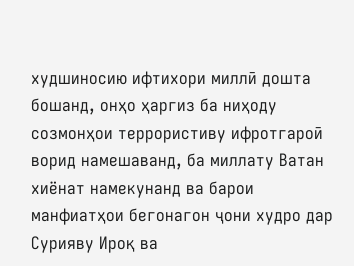худшиносию ифтихори миллӣ дошта бошанд, онҳо ҳаргиз ба ниҳоду созмонҳои террористиву ифротгароӣ ворид намешаванд, ба миллату Ватан хиёнат намекунанд ва барои манфиатҳои бегонагон ҷони худро дар Сурияву Ироқ ва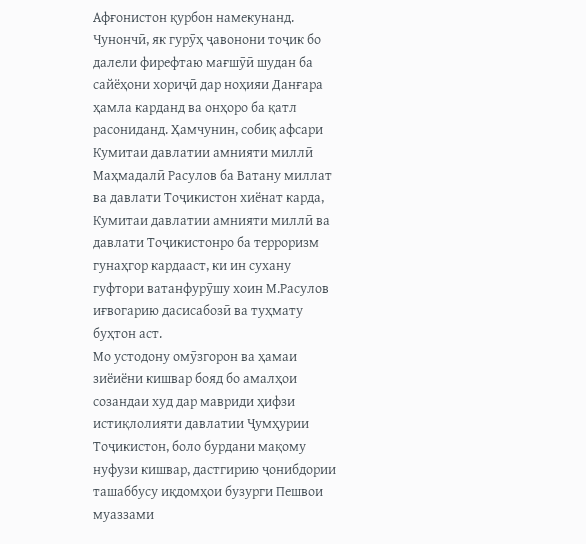Афғонистон қурбон намекунанд. Чунончӣ, як гурӯҳ ҷавонони тоҷик бо далели фирефтаю мағшӯӣ шудан ба сайёҳони хориҷӣ дар ноҳияи Данғара ҳамла карданд ва онҳоро ба қатл расониданд. Ҳамчунин, собиқ афсари Кумитаи давлатии амнияти миллӣ Маҳмадалӣ Расулов ба Ватану миллат ва давлати Тоҷикистон хиёнат карда, Кумитаи давлатии амнияти миллӣ ва давлати Тоҷикистонро ба терроризм гунаҳгор кардааст, ки ин сухану гуфтори ватанфурӯшу хоин М.Расулов иғвогарию дасисабозӣ ва туҳмату буҳтон аст.
Мо устодону омӯзгорон ва ҳамаи зиёиёни кишвар бояд бо амалҳои созандаи худ дар мавриди ҳифзи истиқлолияти давлатии Ҷумҳурии Тоҷикистон, боло бурдани мақому нуфузи кишвар, дастгирию ҷонибдории ташаббусу иқдомҳои бузурги Пешвои муаззами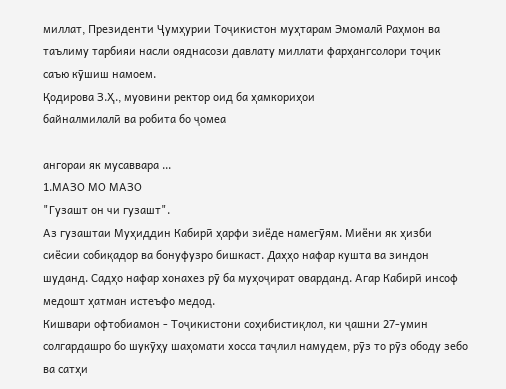миллат, Президенти Ҷумҳурии Тоҷикистон муҳтарам Эмомалӣ Раҳмон ва таълиму тарбияи насли ояднасози давлату миллати фарҳангсолори тоҷик саъю кӯшиш намоем.
Қодирова З.Ҳ., муовини ректор оид ба ҳамкориҳои
байналмилалӣ ва робита бо ҷомеа

ангораи як мусаввара ...
1.МАЗО МО МАЗО
"Гузашт он чи гузашт".
Аз гузаштаи Муҳиддин Кабирӣ ҳарфи зиёде намегӯям. Миёни як ҳизби сиёсии собиқадор ва бонуфузро бишкаст. Даҳҳо нафар кушта ва зиндон шуданд. Садҳо нафар хонахез рӯ ба муҳоҷират оварданд. Агар Кабирӣ инсоф медошт ҳатман истеъфо медод.
Кишвари офтобиамон - Тоҷикистони соҳибистиқлол, ки ҷашни 27-умин солгардашро бо шукӯҳу шаҳомати хосса таҷлил намудем, рӯз то рӯз ободу зебо ва сатҳи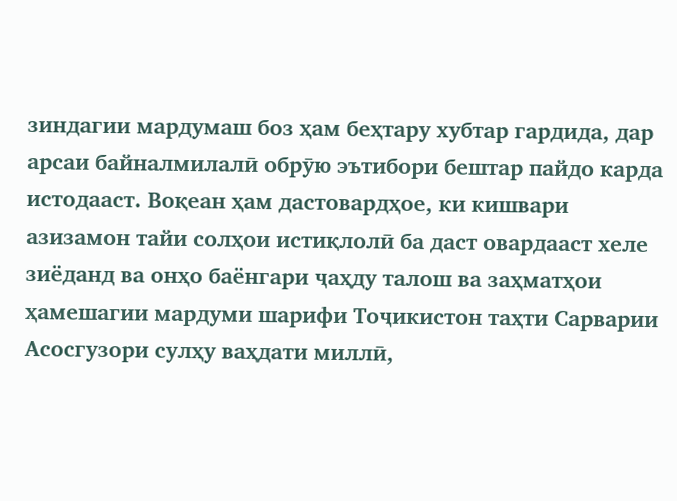зиндагии мардумаш боз ҳам беҳтару хубтар гардида, дар арсаи байналмилалӣ обрӯю эътибори бештар пайдо карда истодааст. Воқеан ҳам дастовардҳое, ки кишвари азизамон тайи солҳои истиқлолӣ ба даст овардааст хеле зиёданд ва онҳо баёнгари ҷаҳду талош ва заҳматҳои ҳамешагии мардуми шарифи Тоҷикистон таҳти Сарварии Асосгузори сулҳу ваҳдати миллӣ,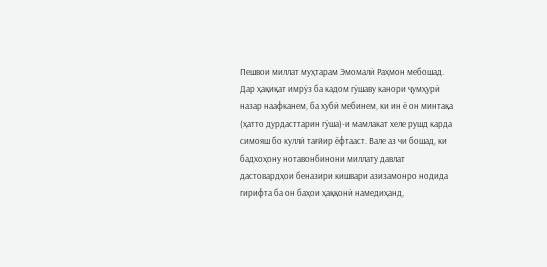Пешвои миллат муҳтарам Эмомалӣ Раҳмон мебошад.
Дар ҳақиқат имрӯз ба кадом гӯшаву канори ҷумҳурӣ назар наафканем, ба хубӣ мебинем, ки ин ё он минтақа (ҳатто дурдасттарин гӯша)-и мамлакат хеле рушд карда симояш бо куллӣ тағйир ёфтааст. Вале аз чи бошад, ки бадхоҳону нотавонбинони миллату давлат дастовардҳои беназири кишвари азизамонро нодида гирифта ба он баҳои ҳаққонӣ намедиҳанд,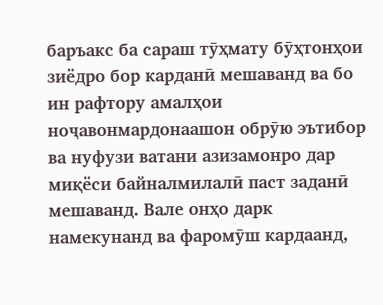баръакс ба сараш тӯҳмату бӯҳтонҳои зиёдро бор карданӣ мешаванд ва бо ин рафтору амалҳои ноҷавонмардонаашон обрӯю эътибор ва нуфузи ватани азизамонро дар миқёси байналмилалӣ паст заданӣ мешаванд. Вале онҳо дарк намекунанд ва фаромӯш кардаанд,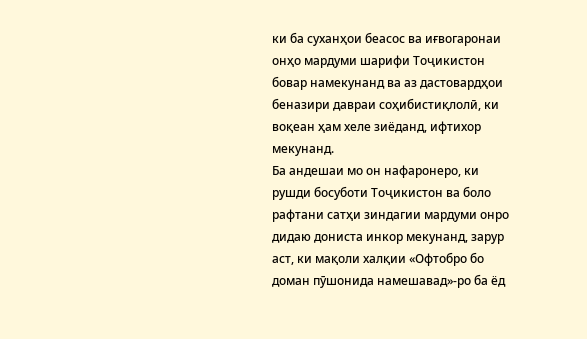ки ба суханҳои беасос ва иғвогаронаи онҳо мардуми шарифи Тоҷикистон бовар намекунанд ва аз дастовардҳои беназири давраи соҳибистиқлолӣ, ки воқеан ҳам хеле зиёданд, ифтихор мекунанд.
Ба андешаи мо он нафаронеро, ки рушди босуботи Тоҷикистон ва боло рафтани сатҳи зиндагии мардуми онро дидаю дониста инкор мекунанд, зарур аст, ки мақоли халқии «Офтобро бо доман пӯшонида намешавад»-ро ба ёд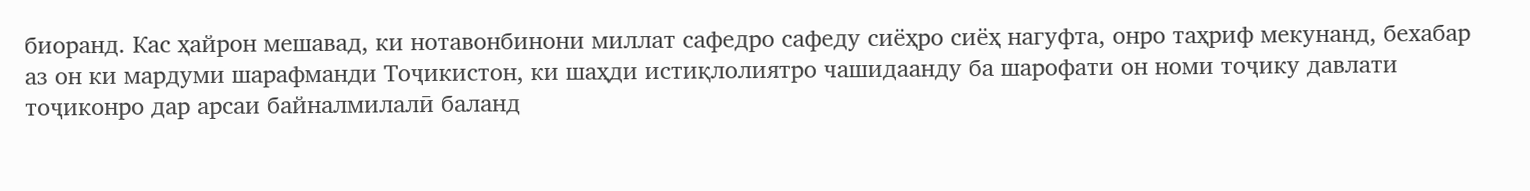биоранд. Кас ҳайрон мешавад, ки нотавонбинони миллат сафедро сафеду сиёҳро сиёҳ нагуфта, онро таҳриф мекунанд, бехабар аз он ки мардуми шарафманди Тоҷикистон, ки шаҳди истиқлолиятро чашидаанду ба шарофати он номи тоҷику давлати тоҷиконро дар арсаи байналмилалӣ баланд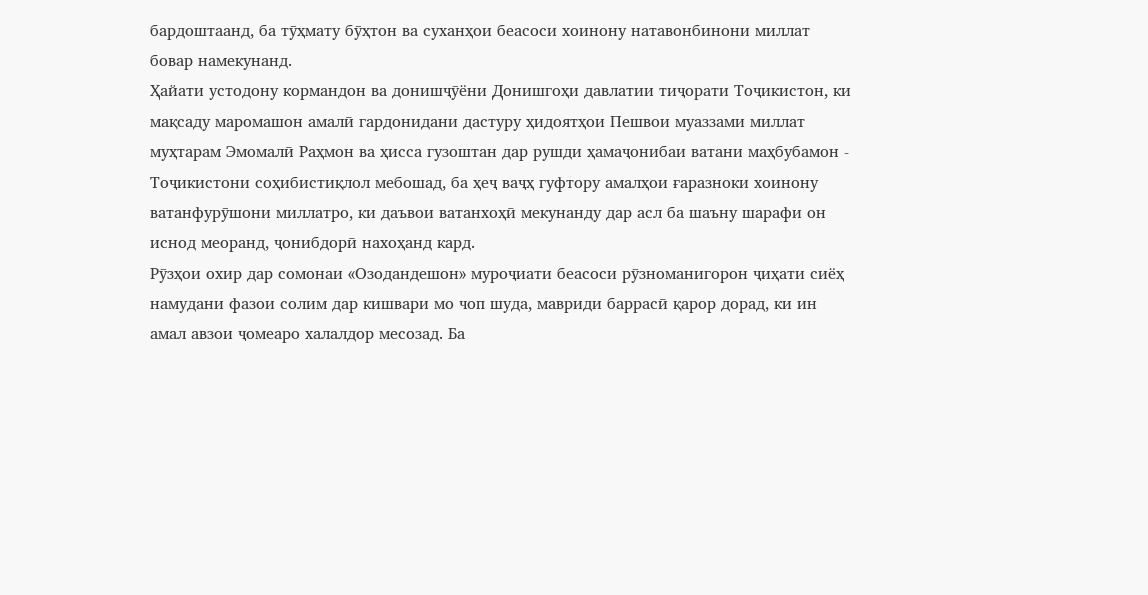бардоштаанд, ба тӯҳмату бӯҳтон ва суханҳои беасоси хоинону натавонбинони миллат бовар намекунанд.
Ҳайати устодону кормандон ва донишҷӯёни Донишгоҳи давлатии тиҷорати Тоҷикистон, ки мақсаду маромашон амалӣ гардонидани дастуру ҳидоятҳои Пешвои муаззами миллат муҳтарам Эмомалӣ Раҳмон ва ҳисса гузоштан дар рушди ҳамаҷонибаи ватани маҳбубамон - Тоҷикистони соҳибистиқлол мебошад, ба ҳеҷ ваҷҳ гуфтору амалҳои ғаразноки хоинону ватанфурӯшони миллатро, ки даъвои ватанхоҳӣ мекунанду дар асл ба шаъну шарафи он иснод меоранд, ҷонибдорӣ нахоҳанд кард.
Рӯзҳои охир дар сомонаи «Озодандешон» муроҷиати беасоси рӯзноманигорон ҷиҳати сиёҳ намудани фазои солим дар кишвари мо чоп шуда, мавриди баррасӣ қарор дорад, ки ин амал авзои ҷомеаро халалдор месозад. Ба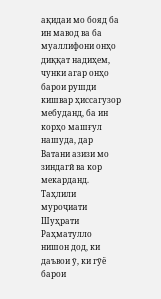ақидаи мо бояд ба ин мавод ва ба муаллифони онҳо диққат надиҳем, чунки агар онҳо барои рушди кишвар ҳиссагузор мебуданд, ба ин корҳо машғул нашуда, дар Ватани азизи мо зиндагӣ ва кор мекарданд.
Таҳлили муроҷиати Шуҳрати Раҳматулло нишон дод, ки даъвои ӯ, ки гӯё барои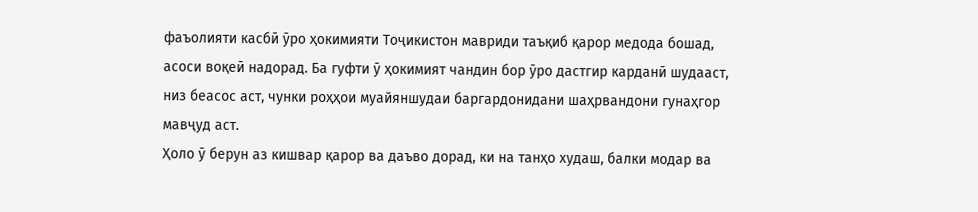фаъолияти касбӣ ӯро ҳокимияти Тоҷикистон мавриди таъқиб қарор медода бошад, асоси воқеӣ надорад. Ба гуфти ӯ ҳокимият чандин бор ӯро дастгир карданӣ шудааст, низ беасос аст, чунки роҳҳои муайяншудаи баргардонидани шаҳрвандони гунаҳгор мавҷуд аст.
Ҳоло ӯ берун аз кишвар қарор ва даъво дорад, ки на танҳо худаш, балки модар ва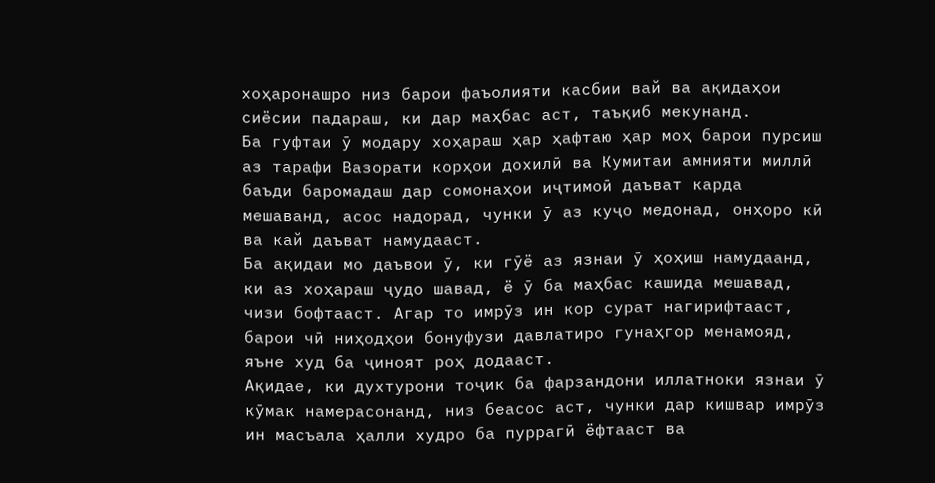хоҳаронашро низ барои фаъолияти касбии вай ва ақидаҳои сиёсии падараш, ки дар маҳбас аст, таъқиб мекунанд.
Ба гуфтаи ӯ модару хоҳараш ҳар ҳафтаю ҳар моҳ барои пурсиш аз тарафи Вазорати корҳои дохилӣ ва Кумитаи амнияти миллӣ баъди баромадаш дар сомонаҳои иҷтимоӣ даъват карда мешаванд, асос надорад, чунки ӯ аз куҷо медонад, онҳоро кӣ ва кай даъват намудааст.
Ба ақидаи мо даъвои ӯ, ки гӯё аз язнаи ӯ ҳоҳиш намудаанд, ки аз хоҳараш ҷудо шавад, ё ӯ ба маҳбас кашида мешавад, чизи бофтааст. Агар то имрӯз ин кор сурат нагирифтааст, барои чӣ ниҳодҳои бонуфузи давлатиро гунаҳгор менамояд, яъне худ ба ҷиноят роҳ додааст.
Ақидае, ки духтурони тоҷик ба фарзандони иллатноки язнаи ӯ кӯмак намерасонанд, низ беасос аст, чунки дар кишвар имрӯз ин масъала ҳалли худро ба пуррагӣ ёфтааст ва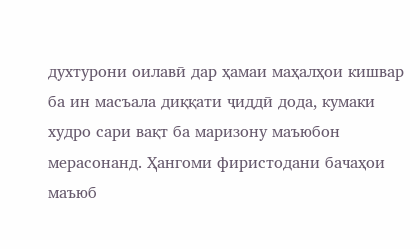духтурони оилавӣ дар ҳамаи маҳалҳои кишвар ба ин масъала диққати ҷиддӣ дода, кумаки худро сари вақт ба маризону маъюбон мерасонанд. Ҳангоми фиристодани бачаҳои маъюб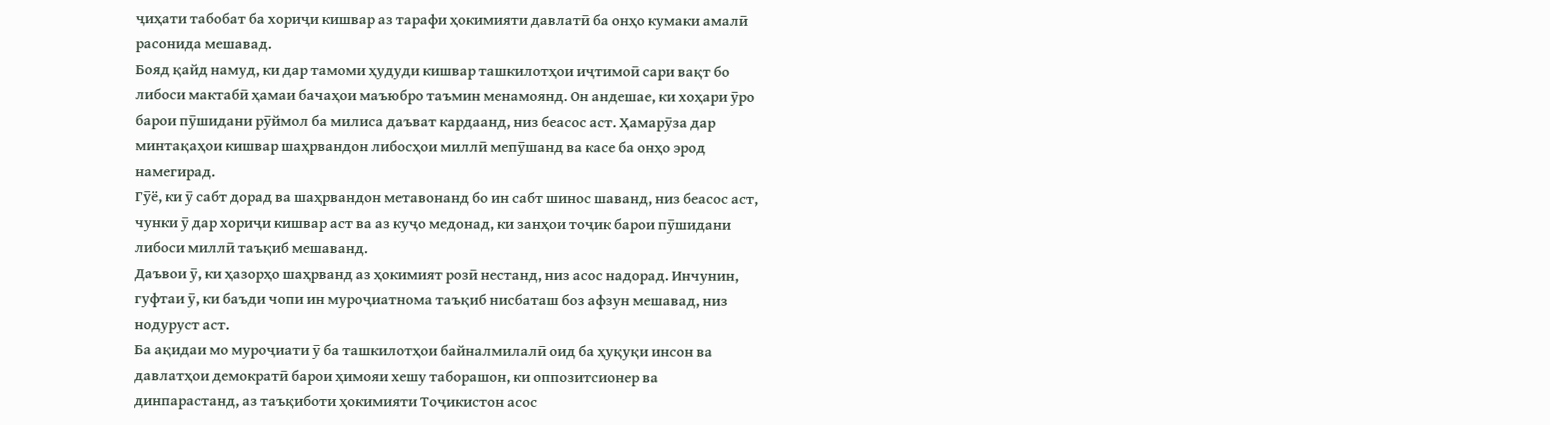ҷиҳати табобат ба хориҷи кишвар аз тарафи ҳокимияти давлатӣ ба онҳо кумаки амалӣ расонида мешавад.
Бояд қайд намуд, ки дар тамоми ҳудуди кишвар ташкилотҳои иҷтимоӣ сари вақт бо либоси мактабӣ ҳамаи бачаҳои маъюбро таъмин менамоянд. Он андешае, ки хоҳари ӯро барои пӯшидани рӯймол ба милиса даъват кардаанд, низ беасос аст. Ҳамарӯза дар минтақаҳои кишвар шаҳрвандон либосҳои миллӣ мепӯшанд ва касе ба онҳо эрод намегирад.
Гӯё, ки ӯ сабт дорад ва шаҳрвандон метавонанд бо ин сабт шинос шаванд, низ беасос аст, чунки ӯ дар хориҷи кишвар аст ва аз куҷо медонад, ки занҳои тоҷик барои пӯшидани либоси миллӣ таъқиб мешаванд.
Даъвои ӯ, ки ҳазорҳо шаҳрванд аз ҳокимият розӣ нестанд, низ асос надорад. Инчунин, гуфтаи ӯ, ки баъди чопи ин муроҷиатнома таъқиб нисбаташ боз афзун мешавад, низ нодуруст аст.
Ба ақидаи мо муроҷиати ӯ ба ташкилотҳои байналмилалӣ оид ба ҳуқуқи инсон ва давлатҳои демократӣ барои ҳимояи хешу таборашон, ки оппозитсионер ва динпарастанд, аз таъқиботи ҳокимияти Тоҷикистон асос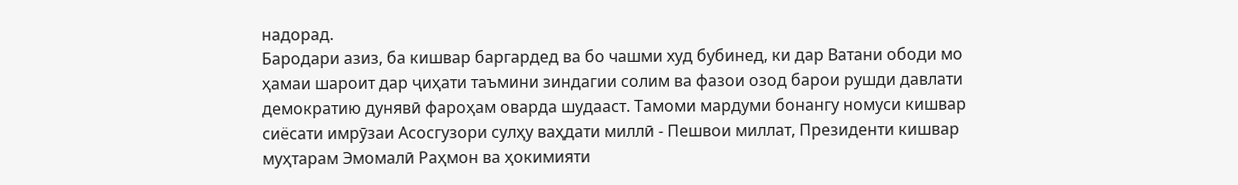надорад.
Бародари азиз, ба кишвар баргардед ва бо чашми худ бубинед, ки дар Ватани ободи мо ҳамаи шароит дар ҷиҳати таъмини зиндагии солим ва фазои озод барои рушди давлати демократию дунявӣ фароҳам оварда шудааст. Тамоми мардуми бонангу номуси кишвар сиёсати имрӯзаи Асосгузори сулҳу ваҳдати миллӣ - Пешвои миллат, Президенти кишвар муҳтарам Эмомалӣ Раҳмон ва ҳокимияти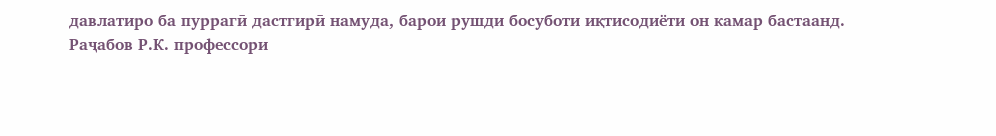давлатиро ба пуррагӣ дастгирӣ намуда, барои рушди босуботи иқтисодиёти он камар бастаанд.
Раҷабов Р.К. профессори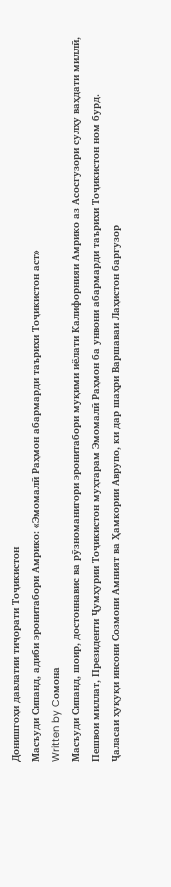Донишгоҳи давлатии тиҷорати Тоҷикистон
Масъуди Сипанд, адиби эронитабори Амрико: «Эмомалӣ Раҳмон абармарди таърихи Тоҷикистон аст»
Written by Cомона
Масъуди Сипанд, шоир, достоннавис ва рӯзноманигори эронитабори муқими иёлати Калифорнияи Амрико аз Асосгузори сулҳу ваҳдати миллӣ, Пешвои миллат, Президенти Ҷумҳурии Тоҷикистон муҳтарам Эмомалӣ Раҳмон ба унвони абармарди таърихи Тоҷикистон ном бурд.
Ҷаласаи ҳуқуқи инсони Созмони Амният ва Ҳамкории Аврупо, ки дар шаҳри Варшаваи Лаҳистон баргузор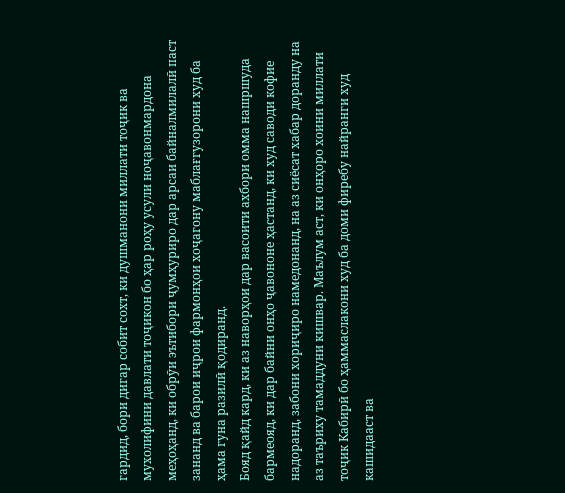гардид, бори дигар собит сохт, ки душманони миллати тоҷик ва мухолифини давлати тоҷикон бо ҳар роҳу усули ноҷавонмардона меҳоҳанд, ки обрӯи эътибори ҷумҳуриро дар арсаи байналмилалӣ паст зананд ва барои иҷрои фармонҳои хоҷагону маблағгузорони худ ба ҳама гуна разилӣ қодиранд.
Бояд қайд кард, ки аз наворҳои дар васоити ахбори омма нашршуда бармеояд, ки дар байни онҳо ҷавононе ҳастанд, ки худ саводи кофие надоранд, забони хориҷиро намедонанд, на аз сиёсат хабар доранду на аз таъриху тамаддуни кишвар. Маълум аст, ки онҳоро хоини миллати тоҷик Кабирӣ бо ҳаммаслакони худ ба доми фиребу найранги худ кашидааст ва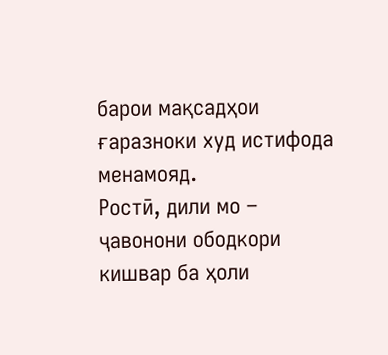барои мақсадҳои ғаразноки худ истифода менамояд.
Ростӣ, дили мо – ҷавонони ободкори кишвар ба ҳоли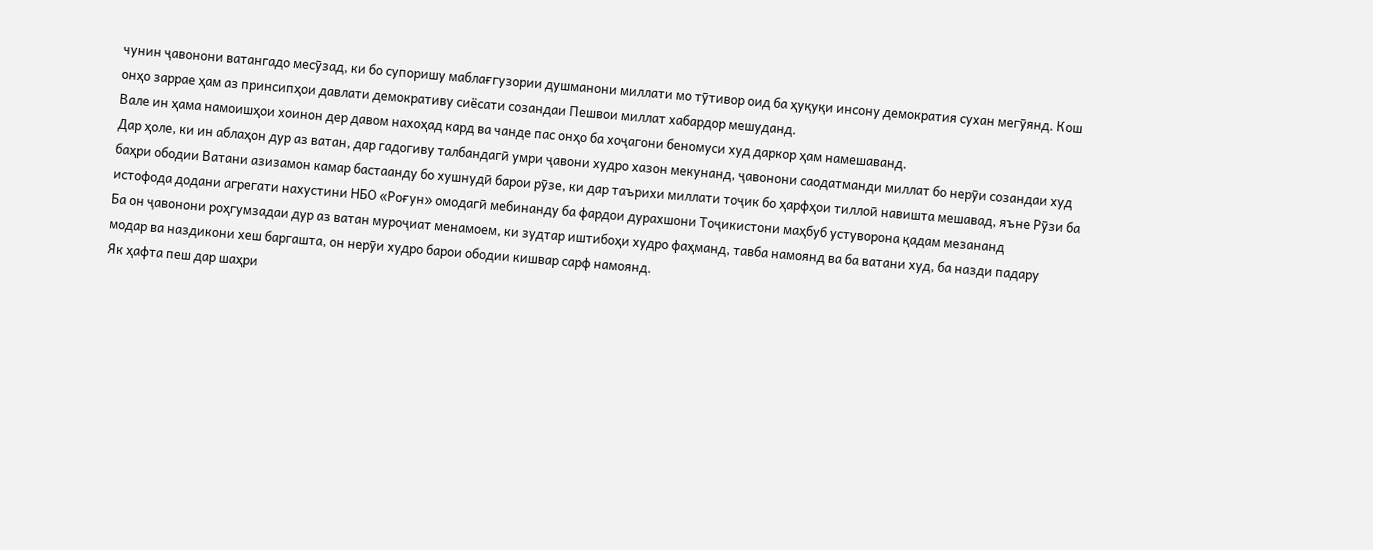чунин ҷавонони ватангадо месӯзад, ки бо супоришу маблағгузории душманони миллати мо тӯтивор оид ба ҳуқуқи инсону демократия сухан мегӯянд. Кош онҳо заррае ҳам аз принсипҳои давлати демокративу сиёсати созандаи Пешвои миллат хабардор мешуданд.
Вале ин ҳама намоишҳои хоинон дер давом нахоҳад кард ва чанде пас онҳо ба хоҷагони беномуси худ даркор ҳам намешаванд.
Дар ҳоле, ки ин аблаҳон дур аз ватан, дар гадогиву талбандагӣ умри ҷавони худро хазон мекунанд, ҷавонони саодатманди миллат бо нерӯи созандаи худ баҳри ободии Ватани азизамон камар бастаанду бо хушнудӣ барои рӯзе, ки дар таърихи миллати тоҷик бо ҳарфҳои тиллоӣ навишта мешавад, яъне Рӯзи ба истофода додани агрегати нахустини НБО «Роғун» омодагӣ мебинанду ба фардои дурахшони Тоҷикистони маҳбуб устуворона қадам мезананд
Ба он ҷавонони роҳгумзадаи дур аз ватан муроҷиат менамоем, ки зудтар иштибоҳи худро фаҳманд, тавба намоянд ва ба ватани худ, ба назди падару модар ва наздикони хеш баргашта, он нерӯи худро барои ободии кишвар сарф намоянд.
Як ҳафта пеш дар шаҳри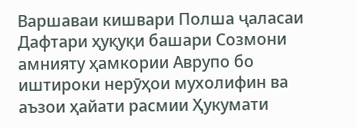Варшаваи кишвари Полша ҷаласаи Дафтари ҳуқуқи башари Созмони амнияту ҳамкории Аврупо бо иштироки нерӯҳои мухолифин ва аъзои ҳайати расмии Ҳукумати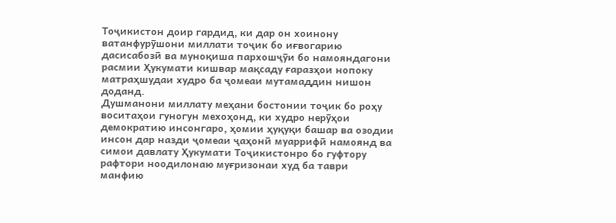Тоҷикистон доир гардид, ки дар он хоинону ватанфурӯшони миллати тоҷик бо иғвогарию дасисабозӣ ва муноқиша пархошҷӯи бо намояндагони расмии Ҳукумати кишвар мақсаду ғаразҳои нопоку матраҳшудаи худро ба ҷомеаи мутамаддин нишон доданд.
Душманони миллату меҳани бостонии тоҷик бо роҳу воситаҳои гуногун мехоҳонд, ки худро нерӯҳои демократию инсонгаро, ҳомии ҳуқуқи башар ва озодии инсон дар назди ҷомеаи ҷаҳонӣ муаррифӣ намоянд ва симои давлату Ҳукумати Тоҷикистонро бо гуфтору рафтори ноодилонаю муғризонаи худ ба таври манфию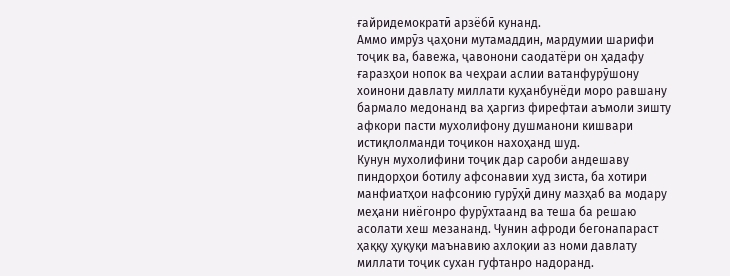ғайридемократӣ арзёбӣ кунанд.
Аммо имрӯз ҷаҳони мутамаддин, мардумии шарифи тоҷик ва, бавежа, ҷавонони саодатёри он ҳадафу ғаразҳои нопок ва чеҳраи аслии ватанфурӯшону хоинони давлату миллати куҳанбунёди моро равшану бармало медонанд ва ҳаргиз фирефтаи аъмоли зишту афкори пасти мухолифону душманони кишвари истиқлолманди тоҷикон нахоҳанд шуд.
Кунун мухолифини тоҷик дар сароби андешаву пиндорҳои ботилу афсонавии худ зиста, ба хотири манфиатҳои нафсонию гурӯҳӣ дину мазҳаб ва модару меҳани ниёгонро фурӯхтаанд ва теша ба решаю асолати хеш мезананд. Чунин афроди бегонапараст ҳаққу ҳуқуқи маънавию ахлоқии аз номи давлату миллати тоҷик сухан гуфтанро надоранд.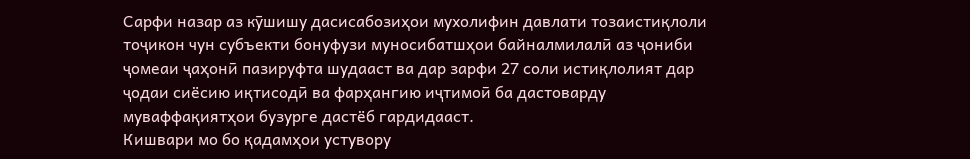Сарфи назар аз кӯшишу дасисабозиҳои мухолифин давлати тозаистиқлоли тоҷикон чун субъекти бонуфузи муносибатшҳои байналмилалӣ аз ҷониби ҷомеаи ҷаҳонӣ пазируфта шудааст ва дар зарфи 27 соли истиқлолият дар ҷодаи сиёсию иқтисодӣ ва фарҳангию иҷтимоӣ ба дастоварду муваффақиятҳои бузурге дастёб гардидааст.
Кишвари мо бо қадамҳои устувору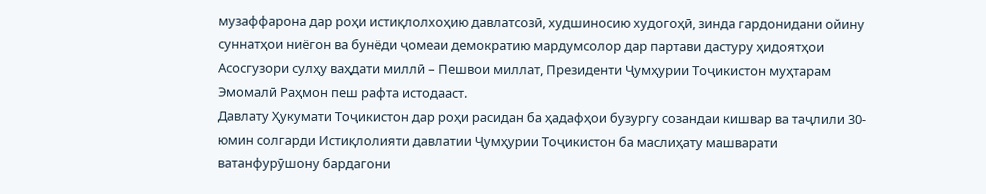музаффарона дар роҳи истиқлолхоҳию давлатсозӣ, худшиносию худогоҳӣ, зинда гардонидани ойину суннатҳои ниёгон ва бунёди ҷомеаи демократию мардумсолор дар партави дастуру ҳидоятҳои Асосгузори сулҳу ваҳдати миллӣ – Пешвои миллат, Президенти Ҷумҳурии Тоҷикистон муҳтарам Эмомалӣ Раҳмон пеш рафта истодааст.
Давлату Ҳукумати Тоҷикистон дар роҳи расидан ба ҳадафҳои бузургу созандаи кишвар ва таҷлили 30-юмин солгарди Истиқлолияти давлатии Ҷумҳурии Тоҷикистон ба маслиҳату машварати ватанфурӯшону бардагони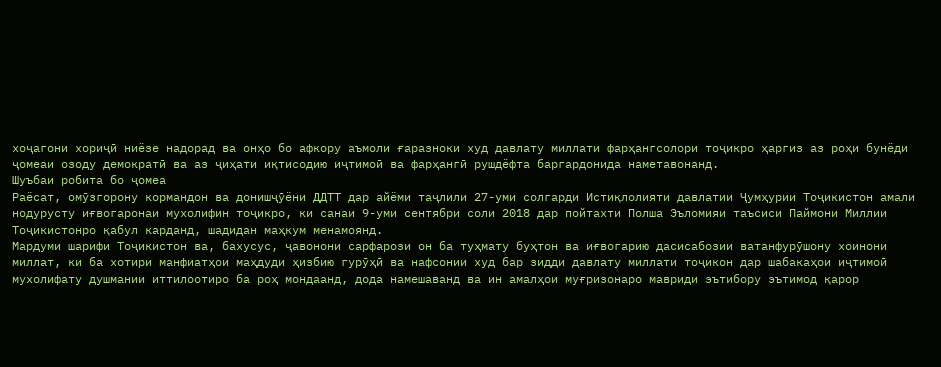хоҷагони хориҷӣ ниёзе надорад ва онҳо бо афкору аъмоли ғаразноки худ давлату миллати фарҳангсолори тоҷикро ҳаргиз аз роҳи бунёди ҷомеаи озоду демократӣ ва аз ҷиҳати иқтисодию иҷтимоӣ ва фарҳангӣ рушдёфта баргардонида наметавонанд.
Шуъбаи робита бо ҷомеа
Раёсат, омӯзгорону кормандон ва донишҷӯёни ДДТТ дар айёми таҷлили 27-уми солгарди Истиқлолияти давлатии Ҷумҳурии Тоҷикистон амали нодурусту иғвогаронаи мухолифин тоҷикро, ки санаи 9-уми сентябри соли 2018 дар пойтахти Полша Эъломияи таъсиси Паймони Миллии Тоҷикистонро қабул карданд, шадидан маҳкум менамоянд.
Мардуми шарифи Тоҷикистон ва, бахусус, ҷавонони сарфарози он ба туҳмату буҳтон ва иғвогарию дасисабозии ватанфурӯшону хоинони миллат, ки ба хотири манфиатҳои маҳдуди ҳизбию гурӯҳӣ ва нафсонии худ бар зидди давлату миллати тоҷикон дар шабакаҳои иҷтимоӣ мухолифату душмании иттилоотиро ба роҳ мондаанд, дода намешаванд ва ин амалҳои муғризонаро мавриди эътибору эътимод қарор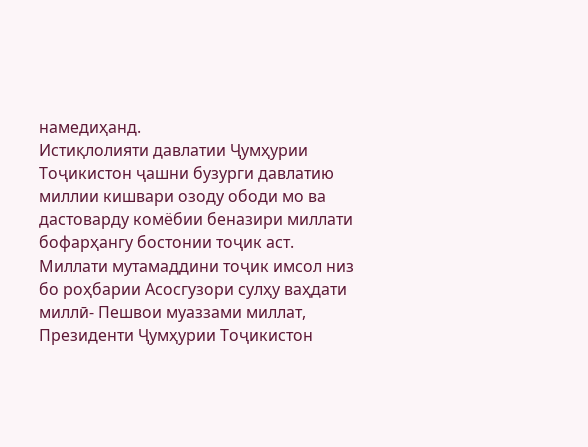намедиҳанд.
Истиқлолияти давлатии Ҷумҳурии Тоҷикистон ҷашни бузурги давлатию миллии кишвари озоду ободи мо ва дастоварду комёбии беназири миллати бофарҳангу бостонии тоҷик аст.
Миллати мутамаддини тоҷик имсол низ бо роҳбарии Асосгузори сулҳу ваҳдати миллӣ- Пешвои муаззами миллат, Президенти Ҷумҳурии Тоҷикистон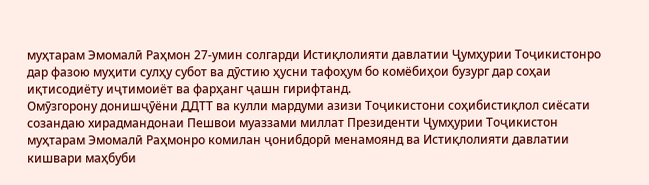муҳтарам Эмомалӣ Раҳмон 27-умин солгарди Истиқлолияти давлатии Ҷумҳурии Тоҷикистонро дар фазою муҳити сулҳу субот ва дӯстию ҳусни тафоҳум бо комёбиҳои бузург дар соҳаи иқтисодиёту иҷтимоиёт ва фарҳанг ҷашн гирифтанд.
Омӯзгорону донишҷӯёни ДДТТ ва кулли мардуми азизи Тоҷикистони соҳибистиқлол сиёсати созандаю хирадмандонаи Пешвои муаззами миллат Президенти Ҷумҳурии Тоҷикистон муҳтарам Эмомалӣ Раҳмонро комилан ҷонибдорӣ менамоянд ва Истиқлолияти давлатии кишвари маҳбуби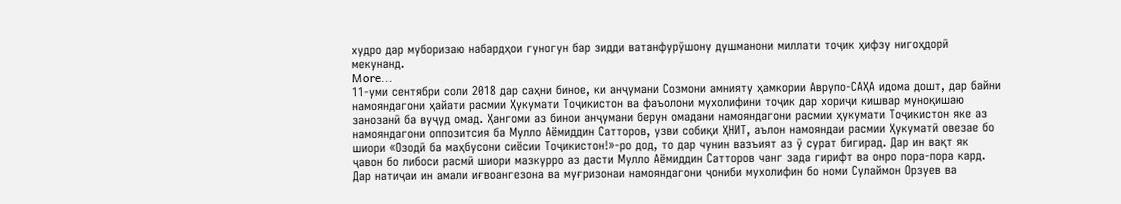худро дар муборизаю набардҳои гуногун бар зидди ватанфурӯшону душманони миллати тоҷик ҳифзу нигоҳдорӣ мекунанд.
More...
11-уми сентябри соли 2018 дар саҳни биное, ки анҷумани Созмони амнияту ҳамкории Аврупо-САҲА идома дошт, дар байни намояндагони ҳайати расмии Ҳукумати Тоҷикистон ва фаъолони мухолифини тоҷик дар хориҷи кишвар муноқишаю занозанӣ ба вуҷуд омад. Ҳангоми аз бинои анҷумани берун омадани намояндагони расмии ҳукумати Тоҷикистон яке аз намояндагони оппозитсия ба Мулло Аёмиддин Сатторов, узви собиқи ҲНИТ, аълон намояндаи расмии Ҳукуматӣ овезае бо шиори «Озодӣ ба маҳбусони сиёсии Тоҷикистон!»-ро дод, то дар чунин вазъият аз ӯ сурат бигирад. Дар ин вақт як ҷавон бо либоси расмӣ шиори мазкурро аз дасти Мулло Аёмиддин Сатторов чанг зада гирифт ва онро пора-пора кард.
Дар натиҷаи ин амали иғвоангезона ва муғризонаи намояндагони ҷониби мухолифин бо номи Сулаймон Орзуев ва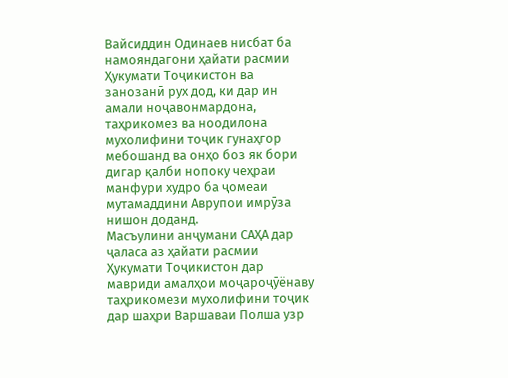Вайсиддин Одинаев нисбат ба намояндагони ҳайати расмии Ҳукумати Тоҷикистон ва занозанӣ рух дод, ки дар ин амали ноҷавонмардона, таҳрикомез ва ноодилона мухолифини тоҷик гунаҳгор мебошанд ва онҳо боз як бори дигар қалби нопоку чеҳраи манфури худро ба ҷомеаи мутамаддини Аврупои имрӯза нишон доданд.
Масъулини анҷумани САҲА дар ҷаласа аз ҳайати расмии Ҳукумати Тоҷикистон дар мавриди амалҳои моҷароҷӯёнаву таҳрикомези мухолифини тоҷик дар шаҳри Варшаваи Полша узр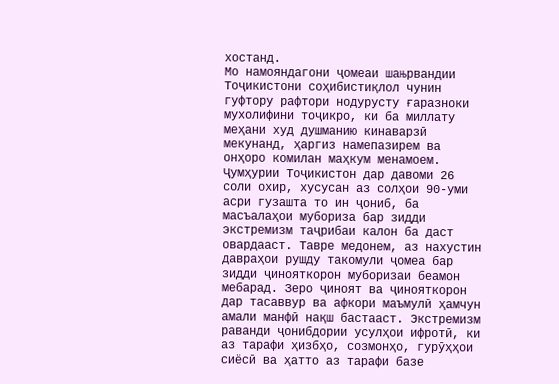хостанд.
Мо намояндагони ҷомеаи шањрвандии Тоҷикистони соҳибистиқлол чунин гуфтору рафтори нодурусту ғаразноки мухолифини тоҷикро, ки ба миллату меҳани худ душманию кинаварзӣ мекунанд, ҳаргиз намепазирем ва онҳоро комилан маҳкум менамоем.
Ҷумҳурии Тоҷикистон дар давоми 26 соли охир, хусусан аз солҳои 90-уми асри гузашта то ин ҷониб, ба масъалаҳои мубориза бар зидди экстремизм таҷрибаи калон ба даст овардааст. Тавре медонем, аз нахустин давраҳои рушду такомули ҷомеа бар зидди ҷинояткорон муборизаи беамон мебарад. Зеро ҷиноят ва ҷинояткорон дар тасаввур ва афкори маъмулӣ ҳамчун амали манфӣ нақш бастааст. Экстремизм раванди ҷонибдории усулҳои ифротӣ, ки аз тарафи ҳизбҳо, созмонҳо, гурӯҳҳои сиёсӣ ва ҳатто аз тарафи базе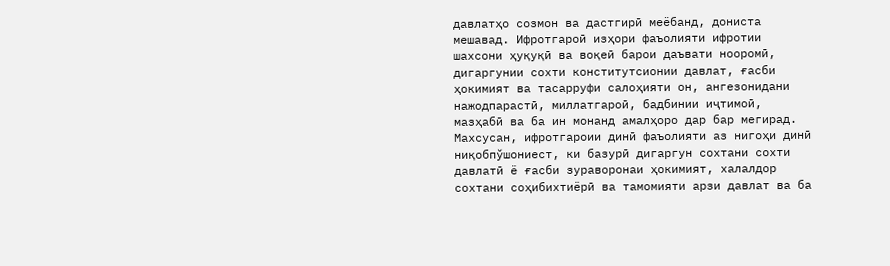давлатҳо созмон ва дастгирӣ меёбанд, дониста мешавад. Ифротгароӣ изҳори фаъолияти ифротии шахсони ҳуқуқӣ ва воқеӣ барои даъвати нооромӣ, дигаргунии сохти конститутсионии давлат, ғасби ҳокимият ва тасарруфи салоҳияти он, ангезонидани нажодпарастӣ, миллатгароӣ, бадбинии иҷтимоӣ, мазҳабӣ ва ба ин монанд амалҳоро дар бар мегирад. Махсусан, ифротгароии динӣ фаъолияти аз нигоҳи динӣ ниқобпўшониест, ки базурӣ дигаргун сохтани сохти давлатӣ ё ғасби зураворонаи ҳокимият, халалдор сохтани соҳибихтиёрӣ ва тамомияти арзи давлат ва ба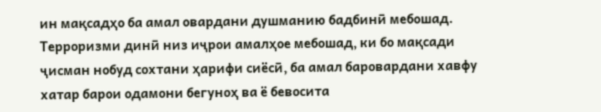ин мақсадҳо ба амал овардани душманию бадбинӣ мебошад.
Терроризми динӣ низ иҷрои амалҳое мебошад, ки бо мақсади ҷисман нобуд сохтани ҳарифи сиёсӣ, ба амал баровардани хавфу хатар барои одамони бегуноҳ ва ё бевосита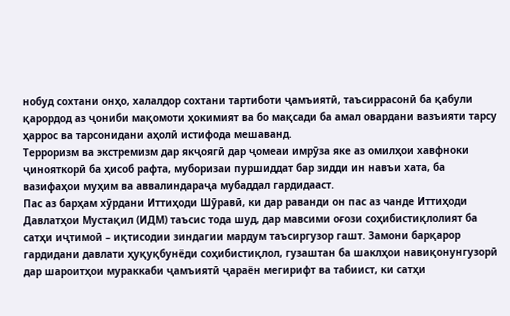нобуд сохтани онҳо, халалдор сохтани тартиботи ҷамъиятӣ, таъсиррасонӣ ба қабули қарордод аз ҷониби мақомоти ҳокимият ва бо мақсади ба амал овардани вазъияти тарсу ҳаррос ва тарсонидани аҳолӣ истифода мешаванд.
Терроризм ва экстремизм дар якҷоягӣ дар ҷомеаи имрӯза яке аз омилҳои хавфноки ҷинояткорӣ ба ҳисоб рафта, муборизаи пуршиддат бар зидди ин навъи хата, ба вазифаҳои муҳим ва аввалиндараҷа мубаддал гардидааст.
Пас аз барҳам хӯрдани Иттиҳоди Шӯравӣ, ки дар раванди он пас аз чанде Иттиҳоди Давлатҳои Мустақил (ИДМ) таъсис тода шуд, дар мавсими оғози соҳибистиқлолият ба сатҳи иҷтимоӣ – иқтисодии зиндагии мардум таъсиргузор гашт. Замони барқарор гардидани давлати ҳуқуқбунёди соҳибистиқлол, гузаштан ба шаклҳои навиқонунгузорӣ дар шароитҳои мураккаби ҷамъиятӣ ҷараён мегирифт ва табиист, ки сатҳи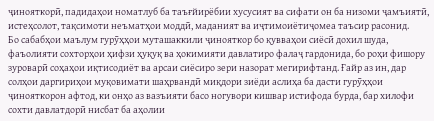ҷинояткорӣ, падидаҳои номатлуб ба таъғйирёбии хусусият ва сифати он ба низоми ҷамъиятӣ, истеҳсолот, тақсимоти неъматҳои моддӣ, маданият ва иҷтимоиётиҷомеа таъсир расонид.
Бо сабабҳои маълум гурӯҳҳои муташаккили ҷинояткор бо қувваҳои сиёсӣ дохил шуда, фаъолияти сохторҳои ҳифзи ҳуқуқ ва ҳокимияти давлатиро фалаҷ гардонида, бо роҳи фишору зуроварӣ соҳаҳои иқтисодиёт ва арсаи сиёсиро зери назорат мегирифтанд. Ғайр аз ин, дар солҳои даргириҳои муқовимати шаҳрвандӣ миқдори зиёди аслиҳа ба дасти гурӯҳҳои ҷинояткорон афтод, ки онҳо аз вазъияти басо ногувори кишвар истифода бурда, бар хилофи сохти давлатдорӣ нисбат ба аҳолии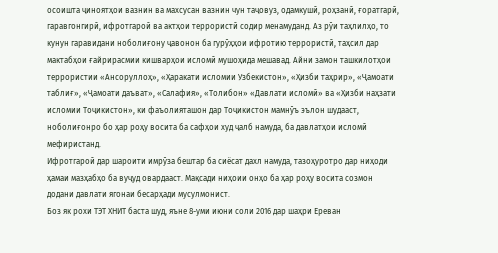осоишта ҷиноятҳои вазнин ва махсусан вазнин чун таҷовуз, одамкушӣ, роҳзанӣ, ғоратгарӣ, гаравгонгирӣ, ифротгароӣ ва актҳои террористӣ содир менамуданд. Аз рӯи таҳлилҳо, то кунун гаравидани ноболиғону ҷавонон ба гурӯҳҳои ифротию террористӣ, таҳсил дар мактабҳои ғайрирасмии кишварҳои исломӣ мушоҳида мешавад. Айни замон ташкилотҳои террористии «Ансоруллоҳ», «Ҳаракати исломии Узбекистон», «Ҳизби таҳрир», «Ҷамоати таблиғ», «Ҷамоати даъват», «Салафия», «Толибон» «Давлати исломӣ» ва «Ҳизби наҳзати исломии Тоҷикистон», ки фаъолияташон дар Тоҷикистон мамнӯъ эълон шудааст, ноболиғонро бо ҳар роҳу восита ба сафҳои худ ҷалб намуда, ба давлатҳои исломӣ мефиристанд.
Ифротгароӣ дар шароити имрӯза бештар ба сиёсат дахл намуда, тазоҳуротро дар ниҳоди ҳамаи мазҳабҳо ба вуҷуд овардааст. Мақсади ниҳоии онҳо ба ҳар роҳу восита созмон додани давлати ягонаи бесарҳади мусулмонист.
Боз як рохи ТЭТ ХНИТ баста шуд, яъне 8-уми июни соли 2016 дар шаҳри Ереван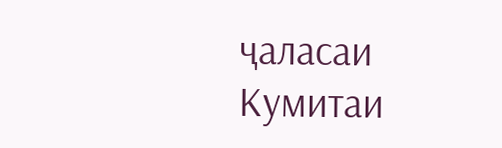ҷаласаи Кумитаи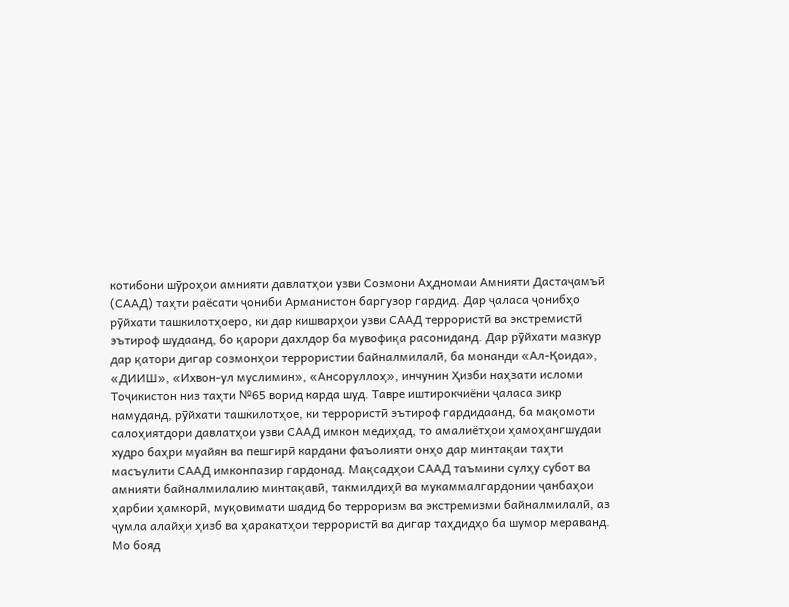котибони шӯроҳои амнияти давлатҳои узви Созмони Аҳдномаи Амнияти Дастаҷамъӣ (СААД) таҳти раёсати ҷониби Арманистон баргузор гардид. Дар ҷаласа ҷонибҳо рӯйхати ташкилотҳоеро, ки дар кишварҳои узви СААД террористӣ ва экстремистӣ эътироф шудаанд, бо қарори дахлдор ба мувофиқа расониданд. Дар рӯйхати мазкур дар қатори дигар созмонҳои террористии байналмилалӣ, ба монанди «Ал-Қоида», «ДИИШ», «Ихвон-ул муслимин», «Ансоруллоҳ», инчунин Ҳизби наҳзати исломи Тоҷикистон низ таҳти №65 ворид карда шуд. Тавре иштирокчиёни ҷаласа зикр намуданд, рӯйхати ташкилотҳое, ки террористӣ эътироф гардидаанд, ба мақомоти салоҳиятдори давлатҳои узви СААД имкон медиҳад, то амалиётҳои ҳамоҳангшудаи худро баҳри муайян ва пешгирӣ кардани фаъолияти онҳо дар минтақаи таҳти масъулити СААД имконпазир гардонад. Мақсадҳои СААД таъмини сулҳу субот ва амнияти байналмилалию минтақавӣ, такмилдиҳӣ ва мукаммалгардонии ҷанбаҳои ҳарбии ҳамкорӣ, муқовимати шадид бо терроризм ва экстремизми байналмилалӣ, аз ҷумла алайҳи ҳизб ва ҳаракатҳои террористӣ ва дигар таҳдидҳо ба шумор мераванд. Мо бояд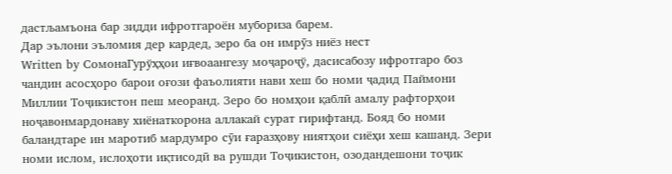дастљамъона бар зидди ифротгароён мубориза барем.
Дар эълони эъломия дер кардед, зеро ба он имрӯз ниёз нест
Written by CомонаГурўҳҳои иғвоаангезу моҷароҷў, дасисабозу ифротгаро боз чандин асосҳоро барои оғози фаъолияти нави хеш бо номи ҷадид Паймони Миллии Тоҷикистон пеш меоранд. Зеро бо номҳои қаблӣ амалу рафторҳои ноҷавонмардонаву хиёнаткорона аллакай сурат гирифтанд. Бояд бо номи баландтаре ин маротиб мардумро сӯи ғаразҳову ниятҳои сиёҳи хеш кашанд. Зери номи ислом, ислоҳоти иқтисодӣ ва рушди Тоҷикистон, озодандешони тоҷик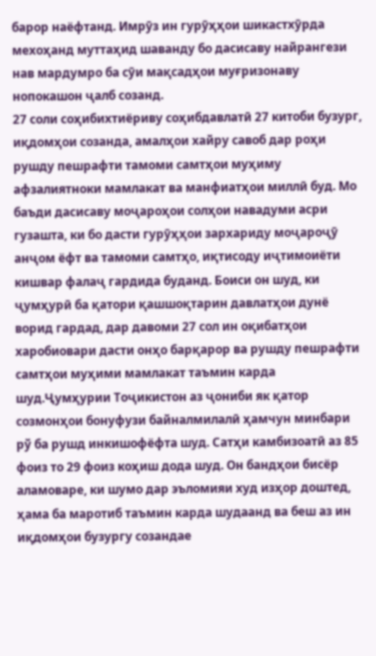барор наёфтанд. Имрӯз ин гурӯҳҳои шикастхӯрда мехоҳанд муттаҳид шаванду бо дасисаву найрангези нав мардумро ба сӯи мақсадҳои муғризонаву нопокашон ҷалб созанд.
27 соли соҳибихтиёриву соҳибдавлатӣ 27 китоби бузург, иқдомҳои созанда, амалҳои хайру савоб дар роҳи рушду пешрафти тамоми самтҳои муҳиму афзалиятноки мамлакат ва манфиатҳои миллӣ буд. Мо баъди дасисаву моҷароҳои солҳои навадуми асри гузашта, ки бо дасти гурӯҳҳои зархариду моҷароҷӯ анҷом ёфт ва тамоми самтҳо, иқтисоду иҷтимоиёти кишвар фалаҷ гардида буданд. Боиси он шуд, ки ҷумҳурӣ ба қатори қашшоқтарин давлатҳои дунё ворид гардад, дар давоми 27 сол ин оқибатҳои харобиовари дасти онҳо барқарор ва рушду пешрафти самтҳои муҳими мамлакат таъмин карда шуд.Ҷумҳурии Тоҷикистон аз ҷониби як қатор созмонҳои бонуфузи байналмилалӣ ҳамчун минбари рў ба рушд инкишофёфта шуд. Сатҳи камбизоатӣ аз 85 фоиз то 29 фоиз коҳиш дода шуд. Он бандҳои бисёр аламоваре, ки шумо дар эъломияи худ изҳор доштед, ҳама ба маротиб таъмин карда шудаанд ва беш аз ин иқдомҳои бузургу созандае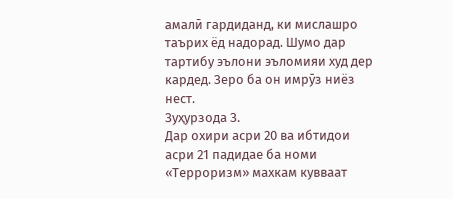амалӣ гардиданд, ки мислашро таърих ёд надорад. Шумо дар тартибу эълони эъломияи худ дер кардед. Зеро ба он имрӯз ниёз нест.
Зуҳурзода З.
Дар охири асри 20 ва ибтидои асри 21 падидае ба номи «Терроризм» махкам кувваат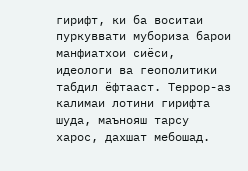гирифт, ки ба воситаи пуркуввати мубориза барои манфиатхои сиёси, идеологи ва геополитики табдил ёфтааст. Террор-аз калимаи лотини гирифта шуда, маънояш тарсу харос, дахшат мебошад.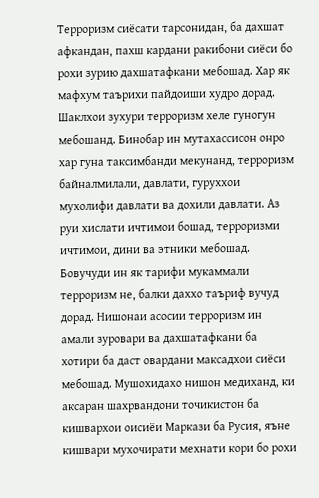Терроризм сиёсати тарсонидан, ба дахшат афкандан, пахш кардани ракибони сиёси бо рохи зурию дахшатафкани мебошад. Хар як мафхум таърихи пайдоиши худро дорад.
Шаклхои зухури терроризм хеле гуногун мебошанд. Бинобар ин мутахассисон онро хар гуна таксимбанди мекунанд, терроризм байналмилали, давлати, гуруххои мухолифи давлати ва дохили давлати. Аз руи хислати ичтимои бошад, терроризми ичтимои, дини ва этники мебошад. Бовучуди ин як тарифи мукаммали терроризм не, балки даххо таъриф вучуд дорад. Нишонаи асосии терроризм ин амали зуровари ва дахшатафкани ба хотири ба даст овардани максадхои сиёси мебошад. Мушохидахо нишон медиханд, ки аксаран шахрвандони точикистон ба кишвархои оисиёи Маркази ба Русия, яъне кишвари мухочирати мехнати кори бо рохи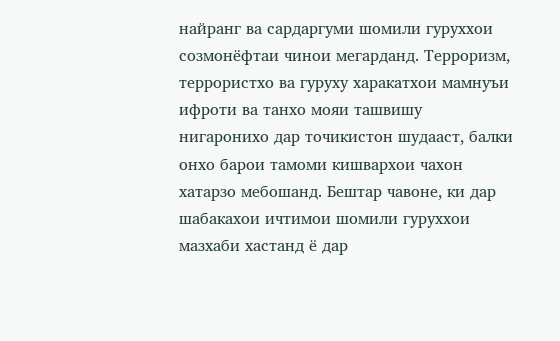найранг ва сардаргуми шомили гуруххои созмонёфтаи чинои мегарданд. Терроризм, террористхо ва гуруху харакатхои мамнуъи ифроти ва танхо мояи ташвишу нигаронихо дар точикистон шудааст, балки онхо барои тамоми кишвархои чахон хатарзо мебошанд. Бештар чавоне, ки дар шабакахои ичтимои шомили гуруххои мазхаби хастанд ё дар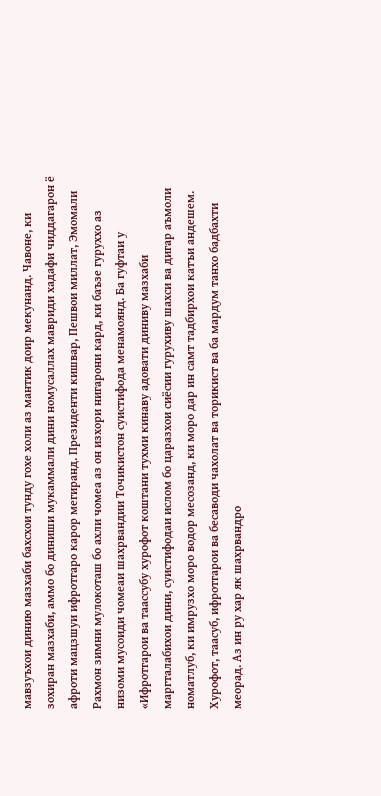мавзуъхои динию мазхаби бахсхои тунду гохе холи аз мантик доир мекунанд. Чавоне, ки зохиран мазхаби, аммо бо диниши мукаммали дини номусаллах мавриди хадафи чиддагарон ё афроти мацзшуи ифротгаро карор мегиранд. Президенти кишвар, Пешвои миллат, Эмомали Рахмон зимни мулокоташ бо ахли чомеа аз он изхори нигарони кард, ки баъзе гуруххо аз низоми мусоиди чомеаи шахрвандии Точикистон суистифода менамоянд. Ба гуфтаи у «Ифротгарои ва таассубу хурофот коштани тухми кинаву адовати диниву мазхаби маргталабихои дини, суистифодаи ислом бо царазхои сиёсии гурухиву шахси ва дигар аъмоли номатлуб, ки имрузхо моро водор месозанд, ки моро дар ин самт тадбирхои катъи андешем. Хурофот, таасуб, ифротгарои ва бесаводи чахолат ва торикист ва ба мардум танхо бадбахти меорад. Аз ин ру хар як шахрвандро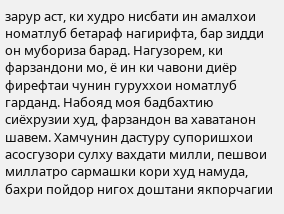зарур аст, ки худро нисбати ин амалхои номатлуб бетараф нагирифта, бар зидди он мубориза барад. Нагузорем, ки фарзандони мо, ё ин ки чавони диёр фирефтаи чунин гуруххои номатлуб гарданд. Набояд моя бадбахтию сиёхрузии худ, фарзандон ва хаватанон шавем. Хамчунин дастуру супоришхои асосгузори сулху вахдати милли, пешвои миллатро сармашки кори худ намуда, бахри пойдор нигох доштани якпорчагии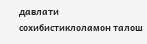давлати сохибистиклоламон талош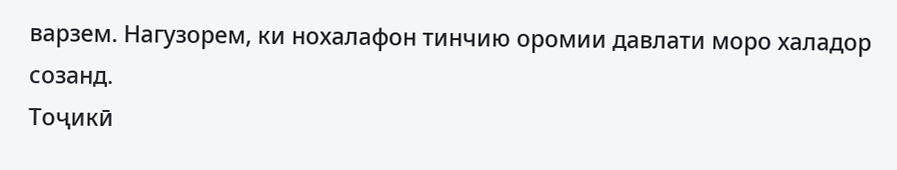варзем. Нагузорем, ки нохалафон тинчию оромии давлати моро халадор созанд.
Тоҷикӣ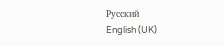Русский
English (UK)